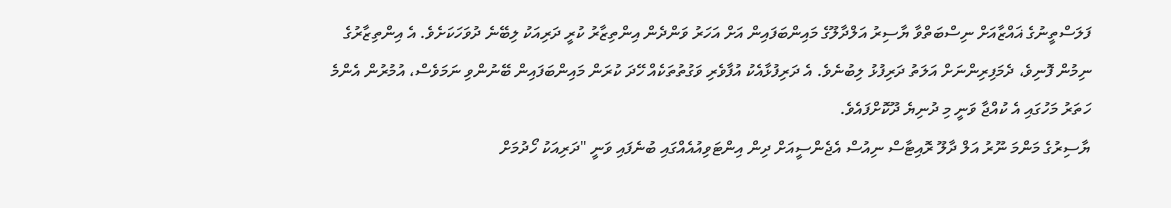ފަލަސްތީނުގެ ޣައްޒާއަށް ނިސްބަތްވާ ޔާސިރު އަލްދާލޫގެ މައިންބަފައިން އަށް އަހަރު ވަންދެން އިންތިޒާރު ކުރީ ދަރިއަކު ލިބޭނެ ދުވަހަކަށެވެ. އެ އިންތިޒާރުގެ ނިމުން ފޮނިވެ، ދެމަފިރިންނަށް އަލަތު ދަރިފުޅު ލިބުނެވެ. އެ ދަރިފުޅާއެކު އުފާވެރި ވަގުތުތަކެއް ހޭދަ ކުރަން މައިންބަފައިން ބޭނުންވި ނަމަވެސް، އުމުރުން އެންމެ ހަތަރު މަހުގައި އެ ކުއްޖާ ވަނީ މި ދުނިޔެ ދޫކޮށްފައެވެ.
ޔާސިރުގެ މަންމަ ނޫރު އަލް ދާލޫ ރޮއިޓާސް ނިއުސް އެޖެންސީއަށް ދިން އިންޓަވިއުއެއްގައި ބުނެފައި ވަނީ "ދަރިއަކު ހޯދުމަށް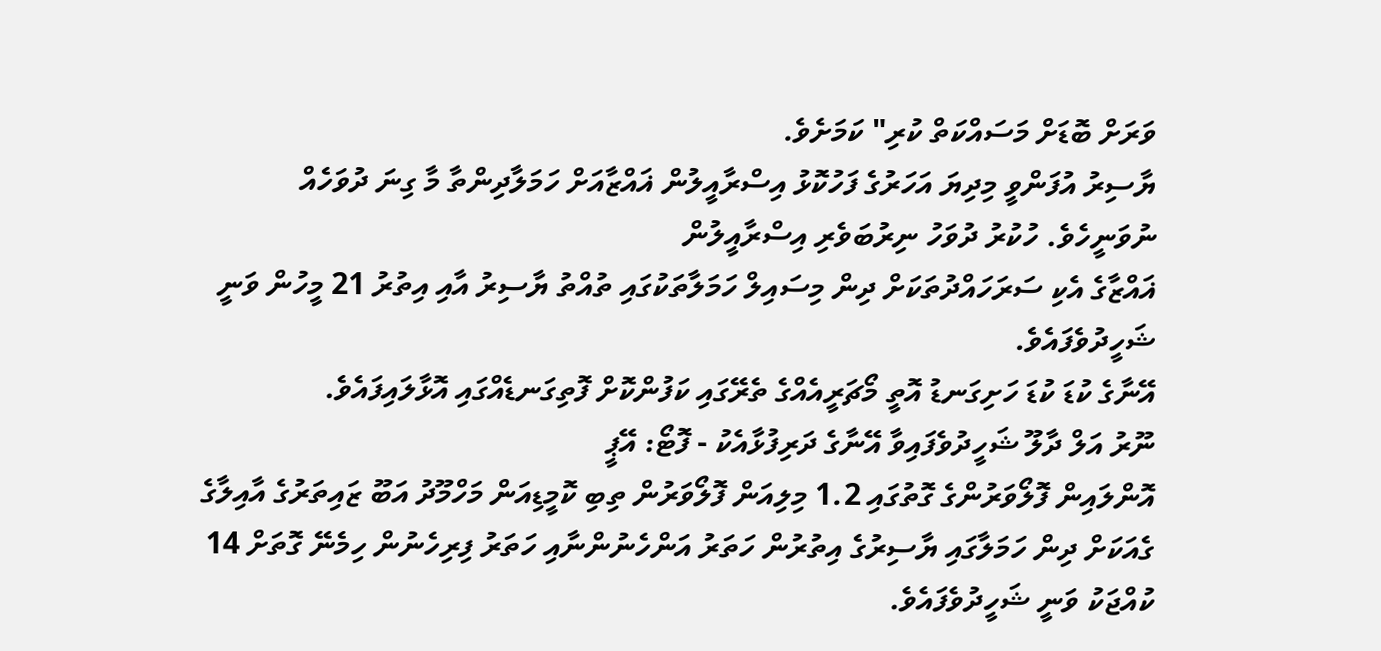ވަރަށް ބޮޑަށް މަސައްކަތް ކުރި" ކަމަށެވެ.
ޔާސިރު އުފަންވީ މިދިޔަ އަހަރުގެ ފަހުކޮޅު އިސްރާއީލުން ޣައްޒާއަށް ހަމަލާދިންތާ މާ ގިނަ ދުވަހެއް ނުވަނީހެވެ. ހުކުރު ދުވަހު ނިރުބަވެރި އިސްރާއީލުން
ޣައްޒާގެ އެކި ސަރަހައްދުތަކަށް ދިން މިސައިލް ހަމަލާތަކުގައި ތުއްތު ޔާސިރު އާއި އިތުރު 21 މީހުން ވަނީ ޝަހީދުވެފައެވެ.
އޭނާގެ ކުޑަ ކުޑަ ހަށިގަނޑު އޮތީ މޯޗަރީއެއްގެ ތެރޭގައި ކަފުންކޮށް ފޮތިގަނޑެއްގައި އޮޅާލައިފައެވެ.
ނޫރު އަލް ދާލޫ ޝަހީދުވެފައިވާ އޭނާގެ ދަރިފުޅާއެކު - ފޮޓޯ: އޭޕީ
އޮންލައިން ފޮލޯވަރުންގެ ގޮތުގައި 1.2 މިލިއަން ފޮލޯވަރުން ތިބި ކޮމީޑިއަން މަހްމޫދު އަބޫ ޒައިތަރުގެ އާއިލާގެ ގެއަކަށް ދިން ހަމަލާގައި ޔާސިރުގެ އިތުރުން ހަތަރު އަންހެނުންނާއި ހަތަރު ފިރިހެނުން ހިމެނޭ ގޮތަށް 14 ކުއްޖަކު ވަނީ ޝަހީދުވެފައެވެ.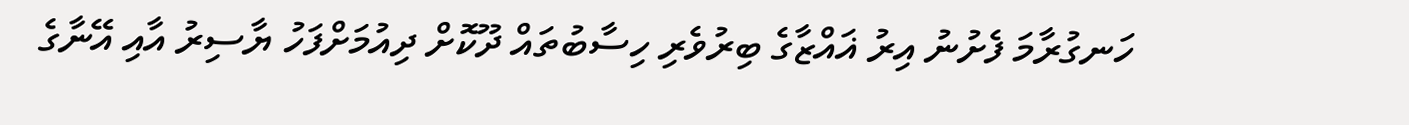ހަނގުރާމަ ފެށުނު އިރު ޣައްޒާގެ ބިރުވެރި ހިސާބުތައް ދޫކޮށް ދިއުމަށްފަހު ޔާސިރު އާއި އޭނާގެ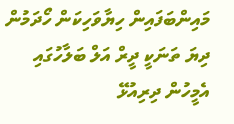މައިންބަފައިން ހިޔާވަހިކަން ހޯދަމުން ދިޔަ ތަނަކީ ދީރް އަލް ބަލާހުގައި އެމީހުން ދިރިއުޅޭ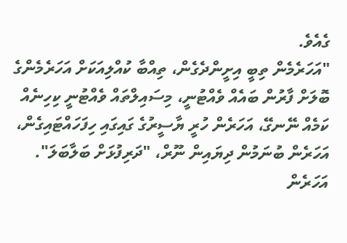ގެއެވެ.
"އަހަރެމެން ތިބީ އިށީންދެގެން، ތިއްބާ ކުއްލިއަކަށް އަހަރެމެންގެ ބޮލަށް ފާރުން ބައެއް ވެއްޓުނީ، މިސައިލްތައް ވެއްޓުނީ ކިހިނެއް ކަމެއް ނޭނގޭ، އަހަރެން ހުރީ ޔާސީރުގެ ގައިގައި ހިފަހައްޓައިގެން، އަހަރެން ބުނަމުން ދިޔައިން ނޫރް، "ދަރިފުޅަށް ބަލާބަލަ". އަހަރެން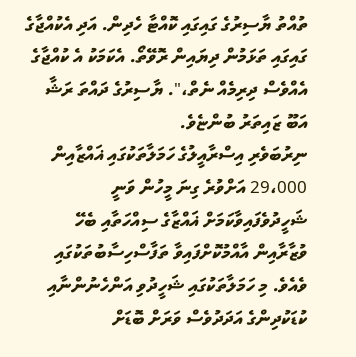ތުއްތު ޔާސިރުގެ ގައިގައި ކޮއްޓާ ހެދިން. އަދި އެކުއްޖާގެ ގައިގައި ތަޅަމުން ދިޔައިން ރޮވޭތޯ. އެކަމަކު އެ ކުއްޖާގެ އެއްވެސް ދިރިމެއް ނެތް،". ޔާސިރުގެ ދައްތަ ރަޝާ އަބޫ ޒައިތަރު ބުންޏެވެ.
ނިރުބަވެރި އިސްރާއީލުގެ ހަމަލާތަކުގައި ޣައްޒާއިން 29،000 އަށްވުރެ ގިނަ މީހުން ވަނީ ޝަހީދުވެފައިވާކަމަށް ޣައްޒާގެ ސިއްހަތާއި ބެހޭ ވުޒާރާއިން އާއްމުކޮށްފައިވާ ތަފާސްހިސާބުތަކުގައި ވެއެވެ. މި ހަމަލާތަކުގައި ޝަހީދުވި އަންހެނުންނާއި ކުޑަކުދިންގެ އަދަދުވެސް ވަރަށް ބޮޑަށް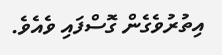އިތުރުވެގެން ގޮސްފައި ވެއެވެ.